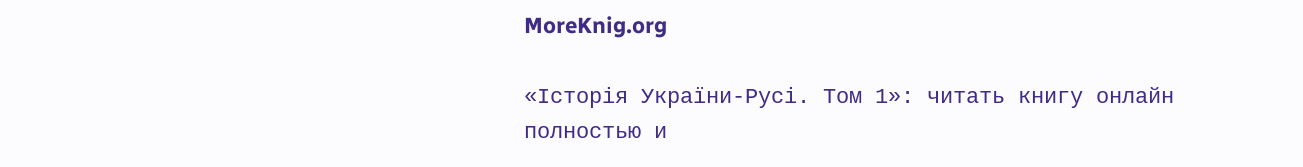MoreKnig.org

«Історія України-Русі. Том 1»: читать книгу онлайн полностью и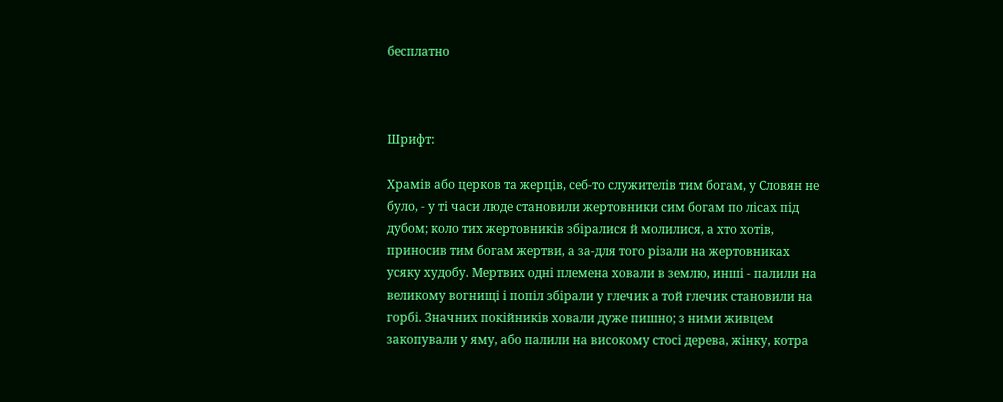бесплатно



Шрифт:

Храмів або церков та жерців, себ-то служителів тим богам, у Словян не було, - у ті часи люде становили жертовники сим богам по лісах під дубом; коло тих жертовників збіралися й молилися, а хто хотів, приносив тим богам жертви, а за-для того різали на жертовниках усяку худобу. Мертвих одні племена ховали в землю, инші - палили на великому вогнищі і попіл збірали у глечик а той глечик становили на горбі. Значних покійників ховали дуже пишно; з ними живцем закопували у яму, або палили на високому стосі дерева, жінку, котра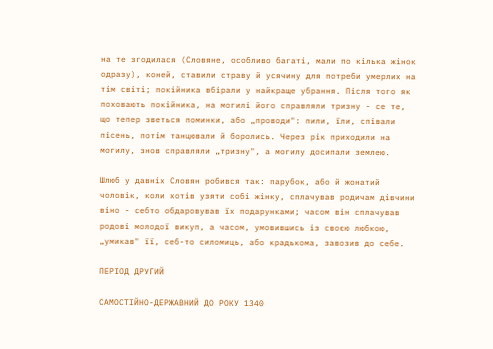на те згодилася (Словяне, особливо багаті, мали по кілька жінок одразу), коней, ставили страву й усячину для потреби умерлих на тім світі; покійника вбірали у найкраще убрання. Після того як поховають покійника, на могилі його справляли тризну - се те, що тепер зветься поминки, або „проводи": пили, їли, співали пісень, потім танцювали й боролись. Через рік приходили на могилу, знов справляли „тризну", а могилу досипали землею.

Шлюб у давніх Словян робився так: парубок, або й жонатий чоловік, коли хотів узяти собі жінку, сплачував родичам дівчини віно - себто обдаровував їх подарунками; часом він сплачував родові молодої викуп, а часом, умовившись із своєю любкою, „умикав" її, себ-то силомиць, або крадькома, завозив до себе.

ПЕРІОД ДРУГИЙ

САМОСТІЙНО-ДЕРЖАВНИЙ ДО РОКУ 1340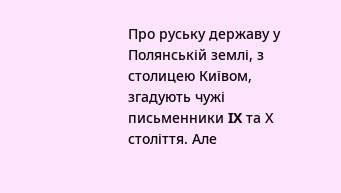Про руську державу у Полянській землі, з столицею Київом, згадують чужі письменники IX та Х століття. Але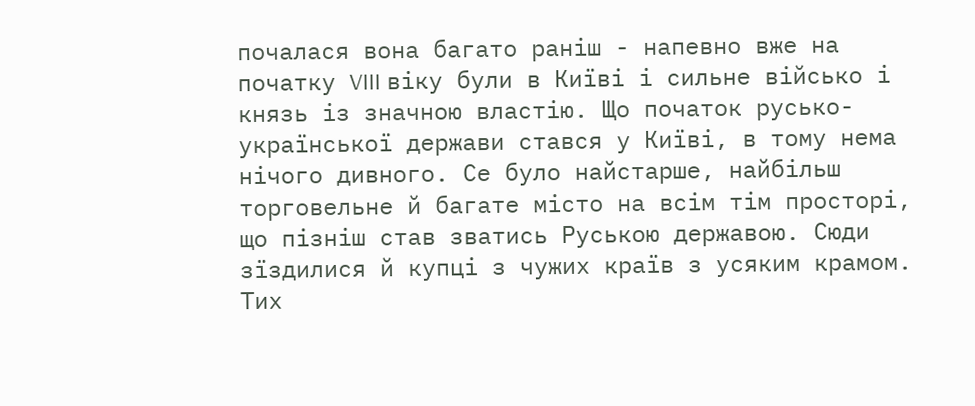почалася вона багато раніш - напевно вже на початку VIII віку були в Київі і сильне військо і князь із значною властію. Що початок русько-української держави стався у Київі, в тому нема нічого дивного. Се було найстарше, найбільш торговельне й багате місто на всім тім просторі, що пізніш став зватись Руською державою. Сюди зїздилися й купці з чужих країв з усяким крамом. Тих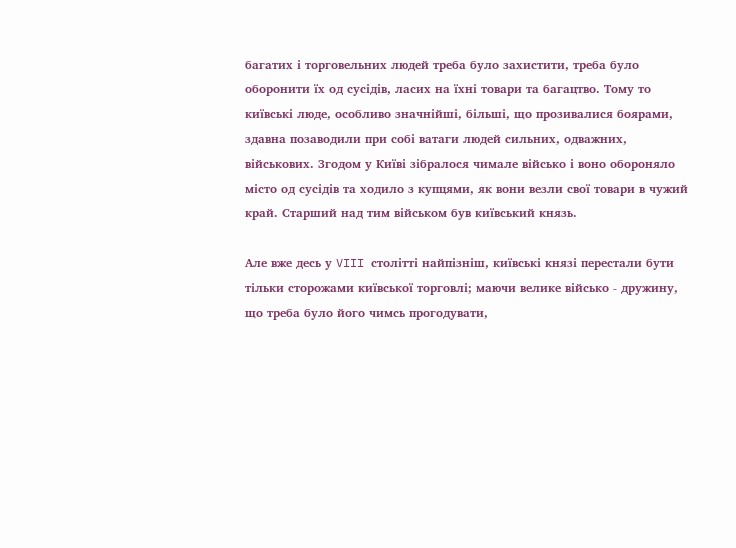багатих і торговельних людей треба було захистити, треба було оборонити їх од сусідів, ласих на їхні товари та багацтво. Тому то київські люде, особливо значнійші, більші, що прозивалися боярами, здавна позаводили при собі ватаги людей сильних, одважних, військових. Згодом у Київі зібралося чимале військо і воно обороняло місто од сусідів та ходило з купцями, як вони везли свої товари в чужий край. Старший над тим військом був київський князь.

Але вже десь у VIII столітті найпізніш, київські князі перестали бути тільки сторожами київської торговлі; маючи велике військо - дружину, що треба було його чимсь прогодувати,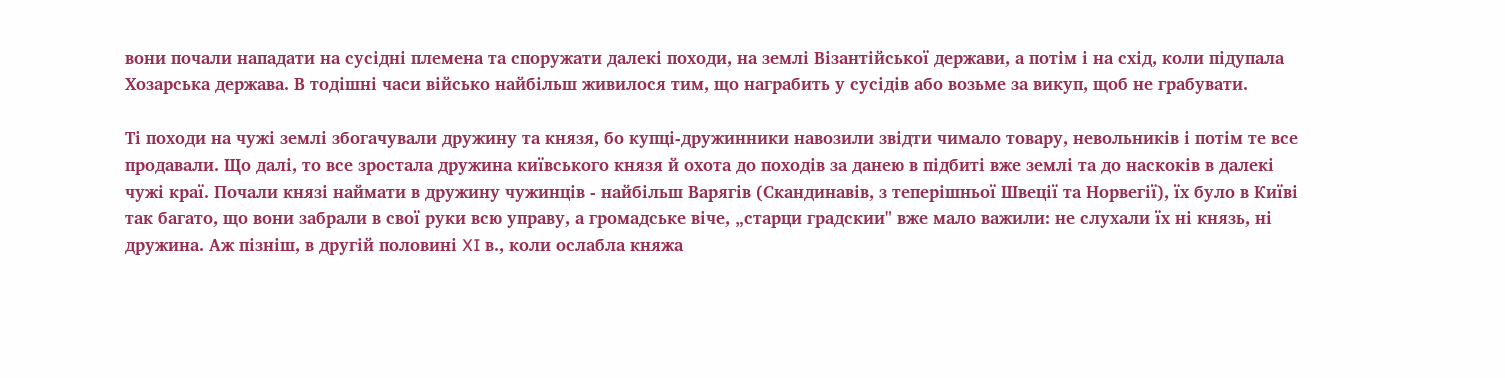вони почали нападати на сусідні племена та споружати далекі походи, на землі Візантійської держави, а потім і на схід, коли підупала Хозарська держава. В тодішні часи військо найбільш живилося тим, що награбить у сусідів або возьме за викуп, щоб не грабувати.

Ті походи на чужі землі збогачували дружину та князя, бо купці-дружинники навозили звідти чимало товару, невольників і потім те все продавали. Що далі, то все зростала дружина київського князя й охота до походів за данею в підбиті вже землі та до наскоків в далекі чужі краї. Почали князі наймати в дружину чужинців - найбільш Варягів (Скандинавів, з теперішньої Швеції та Норвегії), їх було в Київі так багато, що вони забрали в свої руки всю управу, а громадське віче, „старци градскии" вже мало важили: не слухали їх ні князь, ні дружина. Аж пізніш, в другій половині XI в., коли ослабла княжа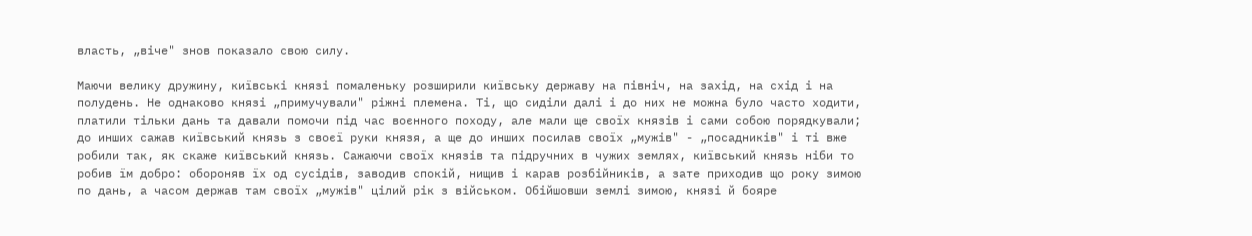власть, „віче" знов показало свою силу.

Маючи велику дружину, київські князі помаленьку розширили київську державу на північ, на захід, на схід і на полудень. Не однаково князі „примучували" ріжні племена. Ті, що сиділи далі і до них не можна було часто ходити, платили тільки дань та давали помочи під час воєнного походу, але мали ще своїх князів і сами собою порядкували; до инших сажав київський князь з своєї руки князя, а ще до инших посилав своїх „мужів" - „посадників" і ті вже робили так, як скаже київський князь. Сажаючи своїх князів та підручних в чужих землях, київський князь ніби то робив їм добро: обороняв їх од сусідів, заводив спокій, нищив і карав розбійників, а зате приходив що року зимою по дань, а часом держав там своїх „мужів" цілий рік з військом. Обійшовши землі зимою, князі й бояре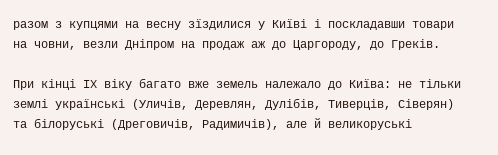разом з купцями на весну зїздилися у Київі і поскладавши товари на човни, везли Дніпром на продаж аж до Царгороду, до Греків.

При кінці IX віку багато вже земель належало до Київа: не тільки землі українські (Уличів, Деревлян, Дулібів, Тиверців, Сіверян) та білоруські (Дреговичів, Радимичів), але й великоруські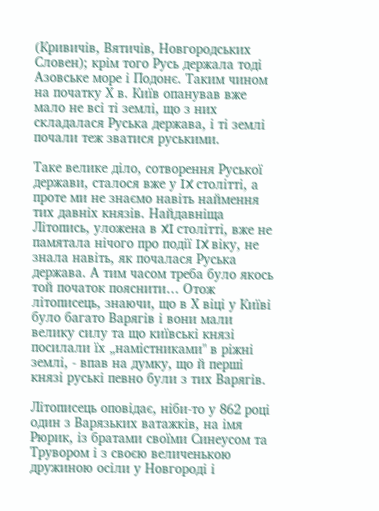(Кривичів, Вятичів, Новгородських Словен); крім того Русь держала тоді Азовське море і Подонє. Таким чином на початку Х в. Київ опанував вже мало не всі ті землі, що з них складалася Руська держава, і ті землі почали теж зватися руськими.

Таке велике діло, сотворення Руської держави, сталося вже у IX столітті, а проте ми не знаємо навіть наймення тих давніх князів. Найдавніща Літопись, уложена в XI столітті, вже не памятала нічого про події IX віку, не знала навіть, як почалася Руська держава. А тим часом треба було якось той початок пояснити… Отож літописець, знаючи, що в Х віці у Київі було багато Варягів і вони мали велику силу та що київські князі посилали їх „намістниками" в ріжні землі, - впав на думку, що й перші князі руські певно були з тих Варягів.

Літописець оповідає, ніби-то у 862 році один з Варязьких ватажків, на імя Рюрик, із братами своїми Синеусом та Трувором і з своєю величенькою дружиною осіли у Новгороді і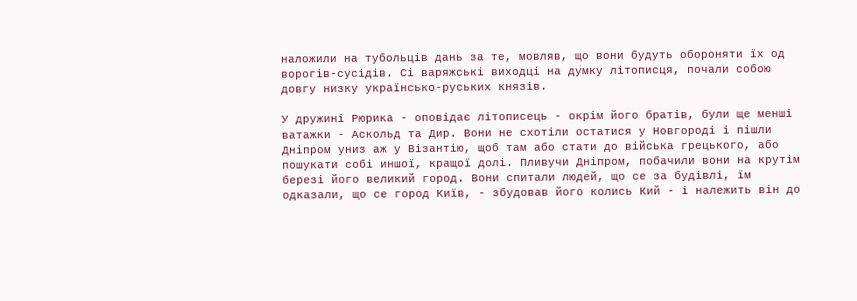наложили на тубольців дань за те, мовляв, що вони будуть обороняти їх од ворогів-сусідів. Сі варяжські виходці на думку літописця, почали собою довгу низку українсько-руських князів.

У дружині Рюрика - оповідає літописець - окрім його братів, були ще менші ватажки - Аскольд та Дир. Вони не схотіли остатися у Новгороді і пішли Дніпром униз аж у Візантію, щоб там або стати до війська грецького, або пошукати собі иншої, кращої долі. Пливучи Дніпром, побачили вони на крутім березі його великий город. Вони спитали людей, що се за будівлі, їм одказали, що се город Київ, - збудовав його колись Кий - і належить він до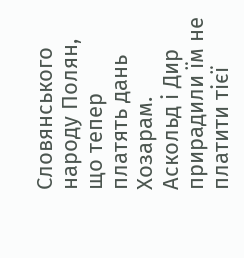Словянського народу Полян, що тепер платять дань Хозарам. Аскольд і Дир прирадили їм не платити тієї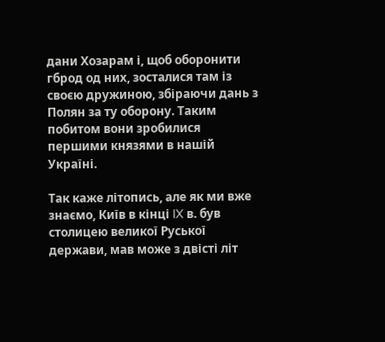дани Хозарам і, щоб оборонити гброд од них, зосталися там із своєю дружиною, збіраючи дань з Полян за ту оборону. Таким побитом вони зробилися першими князями в нашій Україні.

Так каже літопись, але як ми вже знаємо, Київ в кінці IX в. був столицею великої Руської держави, мав може з двісті літ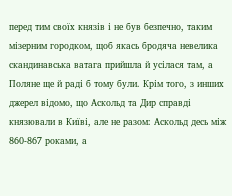перед тим своїх князів і не був безпечно, таким мізерним городком, щоб якась бродяча невелика скандинавська ватага прийшла й усілася там, а Поляне ще й раді б тому були. Крім того, з инших джерел відомо, що Аскольд та Дир справді князювали в Київі, але не разом: Аскольд десь між 860-867 роками, а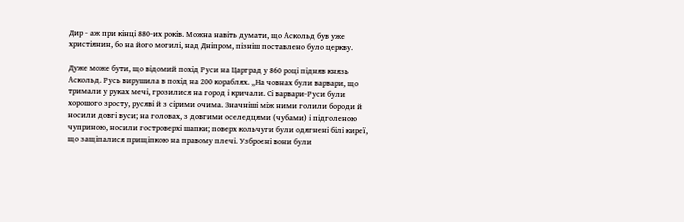Дир - аж при кінці 880-их років. Можна навіть думати, що Аскольд був уже христіянин, бо на його могилі, над Дніпром, пізніш поставлено було церкву.

Дуже може бути, що відомий похід Руси на Царград у 860 році підняв князь Аскольд. Русь вирушила в похід на 200 кораблях. „На човнах були варвари, що тримали у руках мечі, грозилися на город і кричали. Сі варвари-Руси були хорошого зросту, русяві й з сірими очима. Значніші між ними голили бороди й носили довгі вуси; на головах, з довгими оселедцями (чубами) і підголеною чуприною, носили гостроверхі шапки; поверх кольчуги були одягнені білі киреї, що защіпалися прищіпкою на правому плечі. Узброєні вони були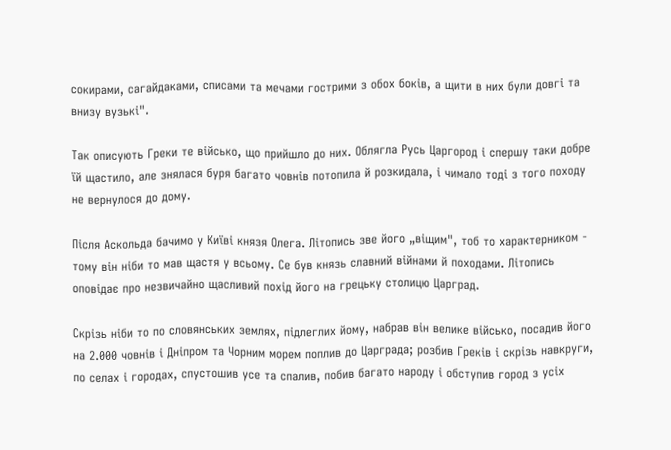сокирами, сагайдаками, списами та мечами гострими з обох боків, а щити в них були довгі та внизу вузькі".

Так описують Греки те військо, що прийшло до них. Облягла Русь Царгород і спершу таки добре їй щастило, але знялася буря багато човнів потопила й розкидала, і чимало тоді з того походу не вернулося до дому.

Після Аскольда бачимо у Київі князя Олега. Літопись зве його „віщим", тоб то характерником - тому він ніби то мав щастя у всьому. Се був князь славний війнами й походами. Літопись оповідає про незвичайно щасливий похід його на грецьку столицю Царград.

Скрізь ніби то по словянських землях, підлеглих йому, набрав він велике військо, посадив його на 2.000 човнів і Дніпром та Чорним морем поплив до Царграда; розбив Греків і скрізь навкруги, по селах і городах, спустошив усе та спалив, побив багато народу і обступив город з усіх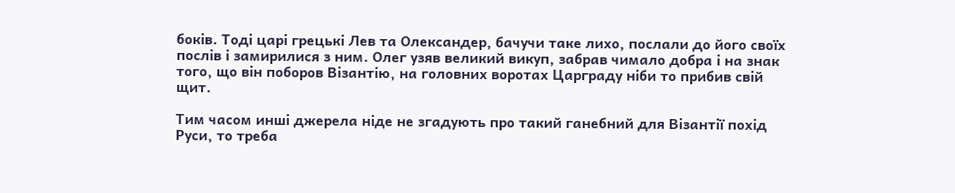боків. Тоді царі грецькі Лев та Олександер, бачучи таке лихо, послали до його своїх послів і замирилися з ним. Олег узяв великий викуп, забрав чимало добра і на знак того, що він поборов Візантію, на головних воротах Царграду ніби то прибив свій щит.

Тим часом инші джерела ніде не згадують про такий ганебний для Візантії похід Руси, то треба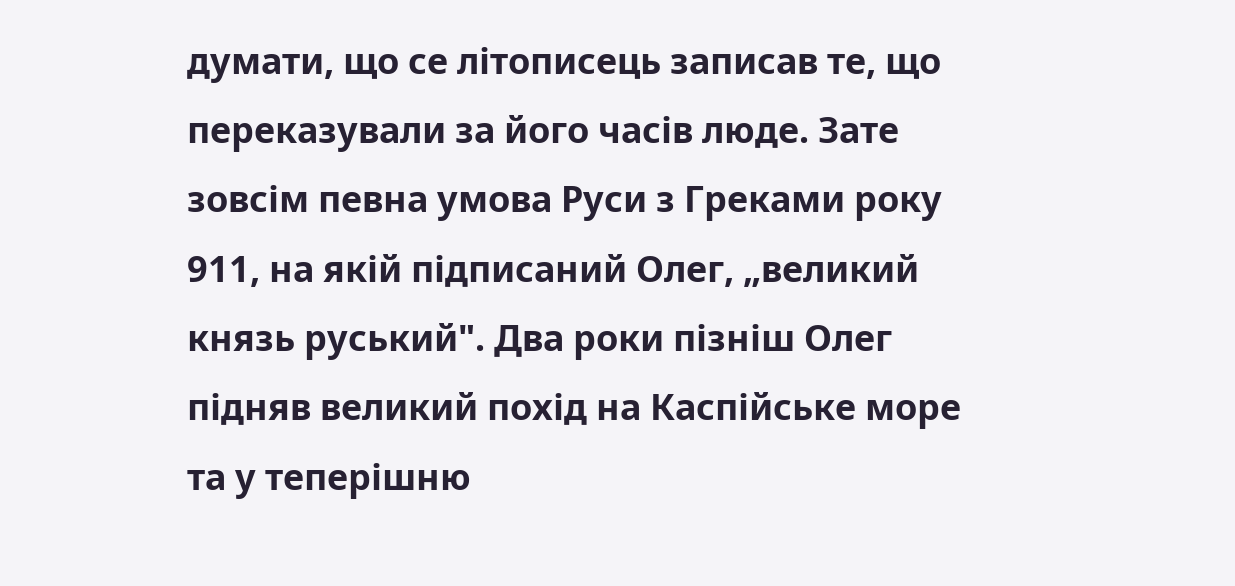думати, що се літописець записав те, що переказували за його часів люде. Зате зовсім певна умова Руси з Греками року 911, на якій підписаний Олег, „великий князь руський". Два роки пізніш Олег підняв великий похід на Каспійське море та у теперішню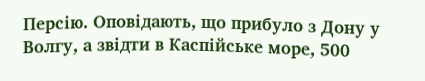Персію. Оповідають, що прибуло з Дону у Волгу, а звідти в Каспійське море, 500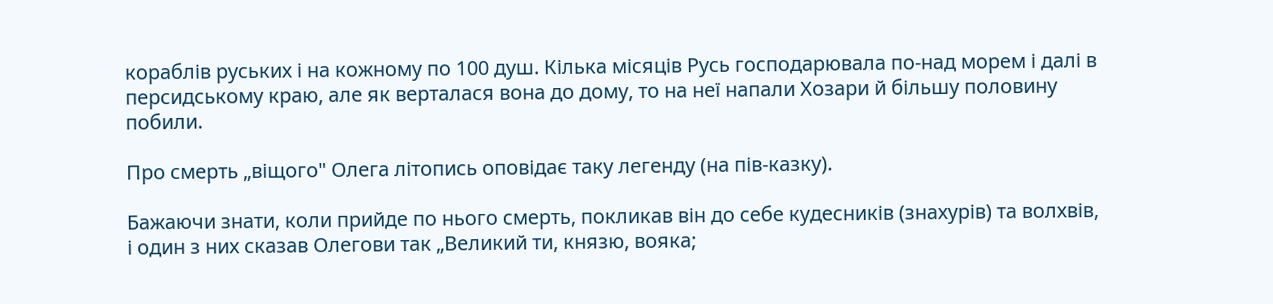кораблів руських і на кожному по 100 душ. Кілька місяців Русь господарювала по-над морем і далі в персидському краю, але як верталася вона до дому, то на неї напали Хозари й більшу половину побили.

Про смерть „віщого" Олега літопись оповідає таку легенду (на пів-казку).

Бажаючи знати, коли прийде по нього смерть, покликав він до себе кудесників (знахурів) та волхвів, і один з них сказав Олегови так „Великий ти, князю, вояка;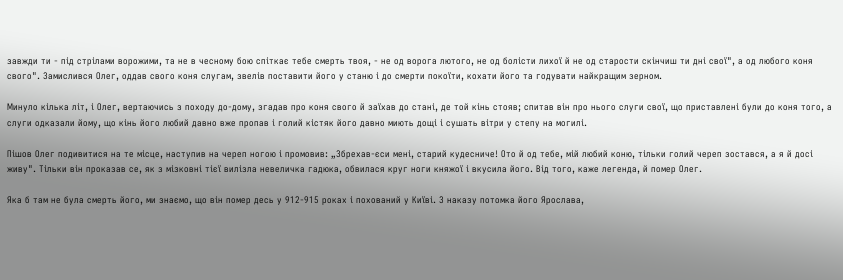завжди ти - під стрілами ворожими, та не в чесному бою спіткає тебе смерть твоя, - не од ворога лютого, не од болісти лихої й не од старости скінчиш ти дні свої", а од любого коня свого". Замислився Олег, оддав свого коня слугам, звелів поставити його у станю і до смерти покоїти, кохати його та годувати найкращим зерном.

Минуло кілька літ, і Олег, вертаючись з походу до-дому, згадав про коня свого й заїхав до стані, де той кінь стояв; спитав він про нього слуги свої, що приставлені були до коня того, а слуги одказали йому, що кінь його любий давно вже пропав і голий кістяк його давно миють дощі і сушать вітри у степу на могилі.

Пішов Олег подивитися на те місце, наступив на череп ногою і промовив: „Збрехав-єси мені, старий кудесниче! Ото й од тебе, мій любий коню, тільки голий череп зостався, а я й досі живу". Тільки він проказав се, як з мізковні тієї вилізла невеличка гадюка, обвилася круг ноги княжої і вкусила його. Від того, каже легенда, й помер Олег.

Яка б там не була смерть його, ми знаємо, що він помер десь у 912-915 роках і похований у Київі. З наказу потомка його Ярослава,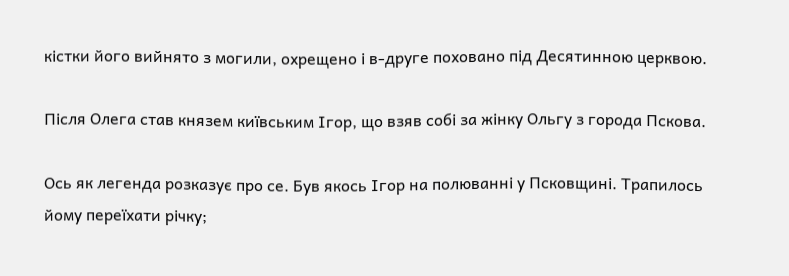кістки його вийнято з могили, охрещено і в-друге поховано під Десятинною церквою.

Після Олега став князем київським Ігор, що взяв собі за жінку Ольгу з города Пскова.

Ось як легенда розказує про се. Був якось Ігор на полюванні у Псковщині. Трапилось йому переїхати річку;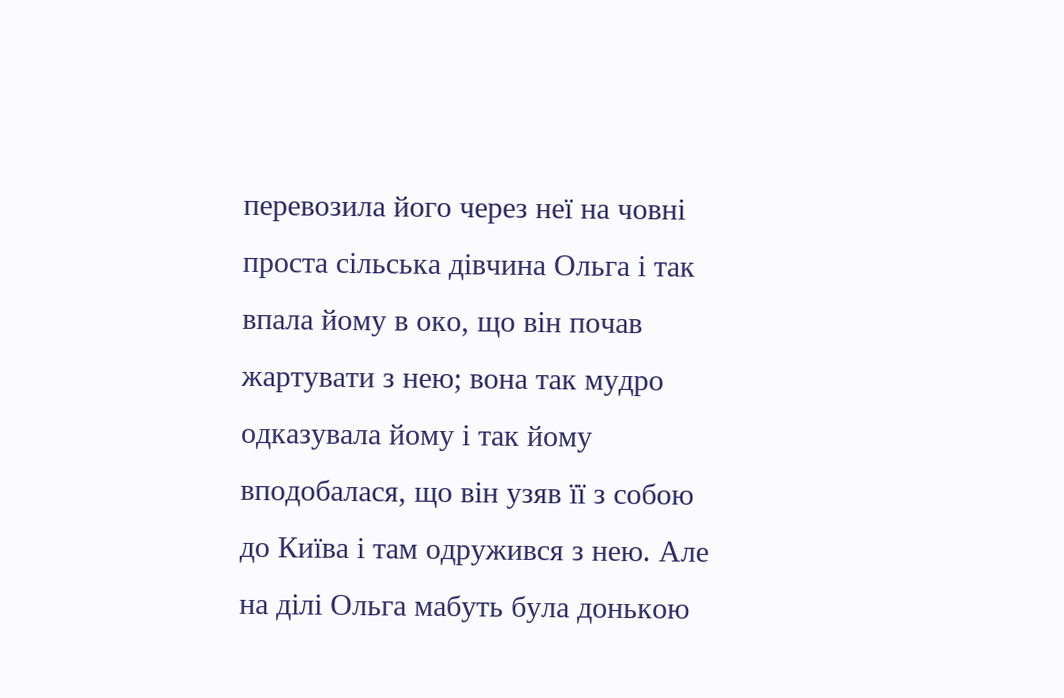перевозила його через неї на човні проста сільська дівчина Ольга і так впала йому в око, що він почав жартувати з нею; вона так мудро одказувала йому і так йому вподобалася, що він узяв її з собою до Київа і там одружився з нею. Але на ділі Ольга мабуть була донькою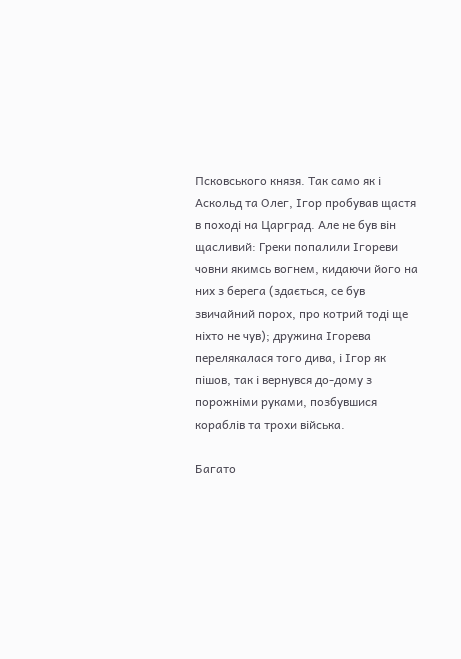Псковського князя. Так само як і Аскольд та Олег, Ігор пробував щастя в поході на Царград. Але не був він щасливий: Греки попалили Ігореви човни якимсь вогнем, кидаючи його на них з берега (здається, се був звичайний порох, про котрий тоді ще ніхто не чув); дружина Ігорева перелякалася того дива, і Ігор як пішов, так і вернувся до-дому з порожніми руками, позбувшися кораблів та трохи війська.

Багато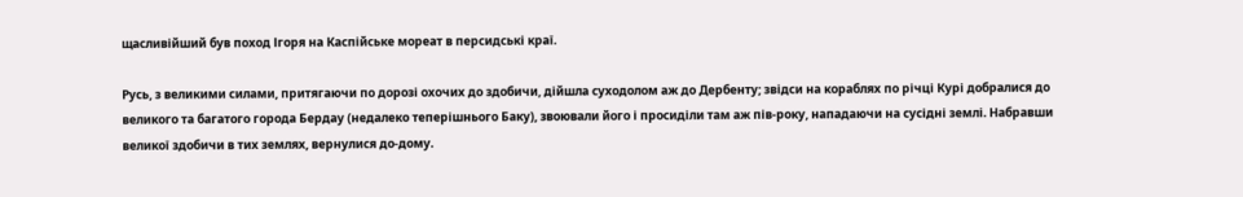щасливійший був поход Ігоря на Каспійське мореат в персидські краї.

Русь, з великими силами, притягаючи по дорозі охочих до здобичи, дійшла суходолом аж до Дербенту; звідси на кораблях по річці Курі добралися до великого та багатого города Бердау (недалеко теперішнього Баку), звоювали його і просиділи там аж пів-року, нападаючи на сусідні землі. Набравши великої здобичи в тих землях, вернулися до-дому.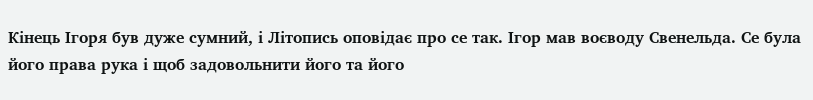Кінець Ігоря був дуже сумний, і Літопись оповідає про се так. Ігор мав воєводу Свенельда. Се була його права рука і щоб задовольнити його та його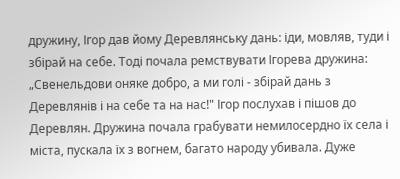дружину, Ігор дав йому Деревлянську дань: іди, мовляв, туди і збірай на себе. Тоді почала ремствувати Ігорева дружина: „Свенельдови оняке добро, а ми голі - збірай дань з Деревлянів і на себе та на нас!" Ігор послухав і пішов до Деревлян. Дружина почала грабувати немилосердно їх села і міста, пускала їх з вогнем, багато народу убивала. Дуже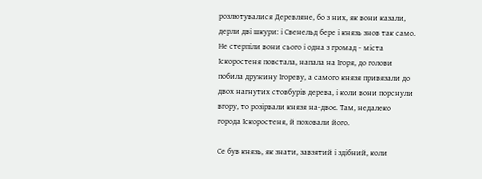розлютувалися Деревляне, бо з них, як вони казали, дерли дві шкури: і Свенельд бере і князь знов так само. Не стерпіли вони сього і одна з громад - міста Іскоростеня повстала, напала на Ігоря, до голови побила дружину Ігореву, а самого князя привязали до двох нагнутих стовбурів дерева, і коли вони порснули вгору, то розірвали князя на-двоє. Там, недалеко города Іскоростеня, й поховали його.

Се був князь, як знати, завзятий і здібний, коли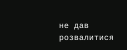не дав розвалитися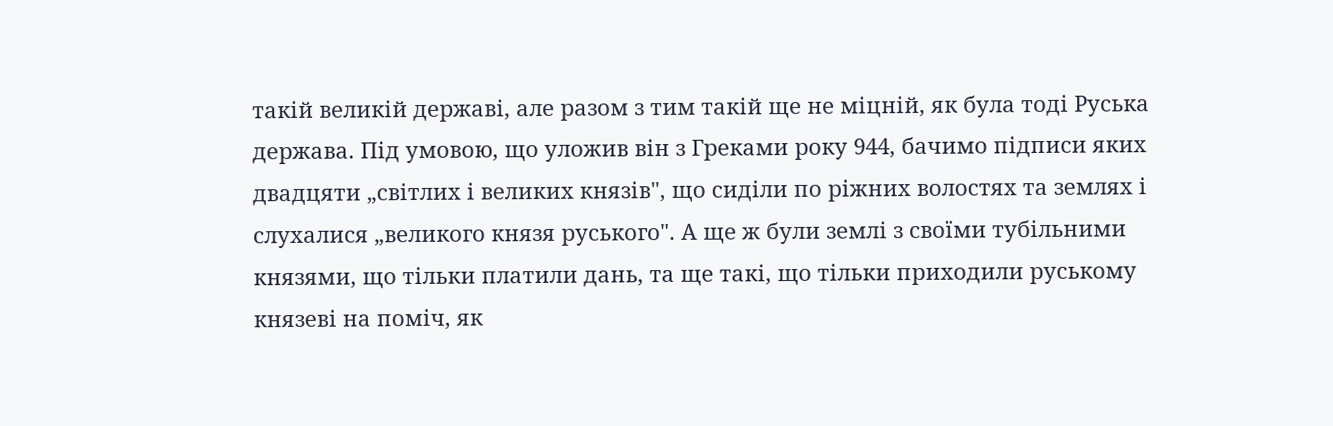такій великій державі, але разом з тим такій ще не міцній, як була тоді Руська держава. Під умовою, що уложив він з Греками року 944, бачимо підписи яких двадцяти „світлих і великих князів", що сиділи по ріжних волостях та землях і слухалися „великого князя руського". А ще ж були землі з своїми тубільними князями, що тільки платили дань, та ще такі, що тільки приходили руському князеві на поміч, як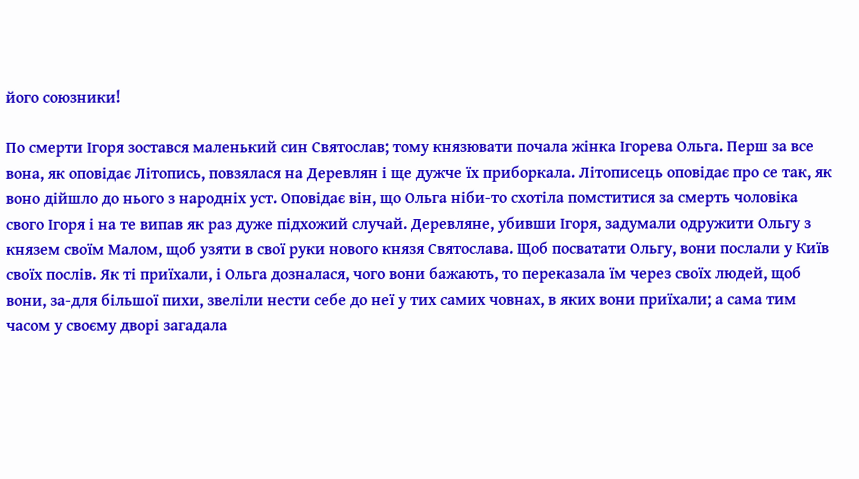його союзники!

По смерти Ігоря зостався маленький син Святослав; тому князювати почала жінка Ігорева Ольга. Перш за все вона, як оповідає Літопись, повзялася на Деревлян і ще дужче їх приборкала. Літописець оповідає про се так, як воно дійшло до нього з народніх уст. Оповідає він, що Ольга ніби-то схотіла помститися за смерть чоловіка свого Ігоря і на те випав як раз дуже підхожий случай. Деревляне, убивши Ігоря, задумали одружити Ольгу з князем своїм Малом, щоб узяти в свої руки нового князя Святослава. Щоб посватати Ольгу, вони послали у Київ своїх послів. Як ті приїхали, і Ольга дозналася, чого вони бажають, то переказала їм через своїх людей, щоб вони, за-для більшої пихи, звеліли нести себе до неї у тих самих човнах, в яких вони приїхали; а сама тим часом у своєму дворі загадала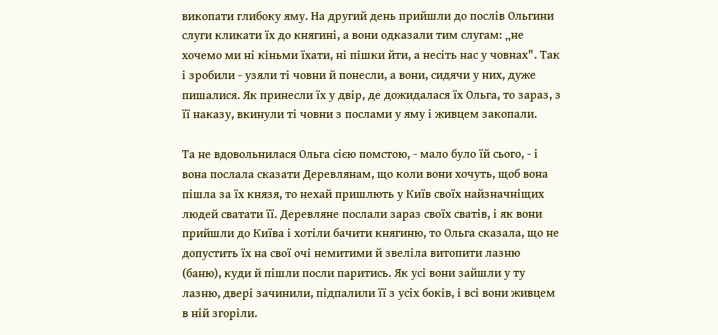викопати глибоку яму. На другий день прийшли до послів Ольгини слуги кликати їх до княгині, а вони одказали тим слугам: „не хочемо ми ні кіньми їхати, ні пішки йти, а несіть нас у човнах". Так і зробили - узяли ті човни й понесли, а вони, сидячи у них, дуже пишалися. Як принесли їх у двір, де дожидалася їх Ольга, то зараз, з її наказу, вкинули ті човни з послами у яму і живцем закопали.

Та не вдовольнилася Ольга сією помстою, - мало було їй сього, - і вона послала сказати Деревлянам, що коли вони хочуть, щоб вона пішла за їх князя, то нехай пришлють у Київ своїх найзначніщих людей сватати її. Деревляне послали зараз своїх сватів, і як вони прийшли до Київа і хотіли бачити княгиню, то Ольга сказала, що не допустить їх на свої очі немитими й звеліла витопити лазню (баню), куди й пішли посли паритись. Як усі вони зайшли у ту лазню, двері зачинили, підпалили її з усіх боків, і всі вони живцем в ній згоріли.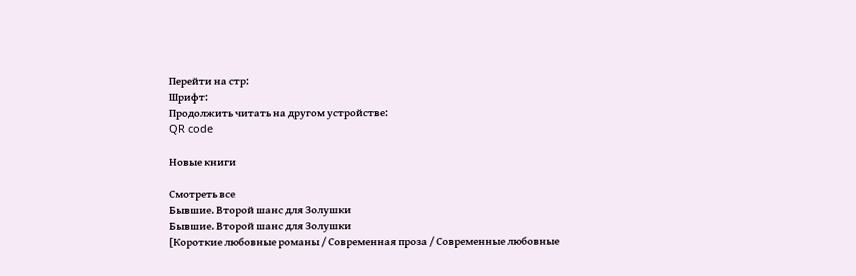Перейти на стр:
Шрифт:
Продолжить читать на другом устройстве:
QR code

Новые книги

Смотреть все
Бывшие. Второй шанс для Золушки
Бывшие. Второй шанс для Золушки
[Короткие любовные романы / Современная проза / Современные любовные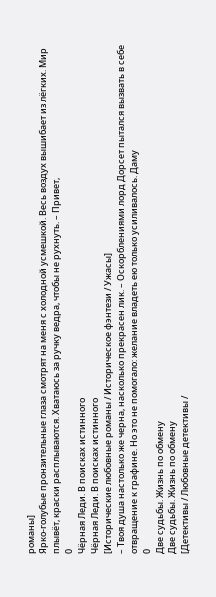романы]
Ярко-голубые пронзительные глаза смотрят на меня с холодной усмешкой. Весь воздух вышибает из лёгких. Мир плывёт, краски расплываются. Хватаюсь за ручку ведра, чтобы не рухнуть. – Привет,
0
Чёрная Леди. В поисках истинного
Чёрная Леди. В поисках истинного
[Исторические любовные романы / Историческое фэнтези / Ужасы]
– Твоя душа настолько же черна, насколько прекрасен лик. – Оскорблениями лорд Дорсет пытался вызвать в себе отвращение к графине. Но это не помогало: желание владеть ею только усиливалось. Даму
0
Две судьбы. Жизнь по обмену
Две судьбы. Жизнь по обмену
[Детективы / Любовные детективы /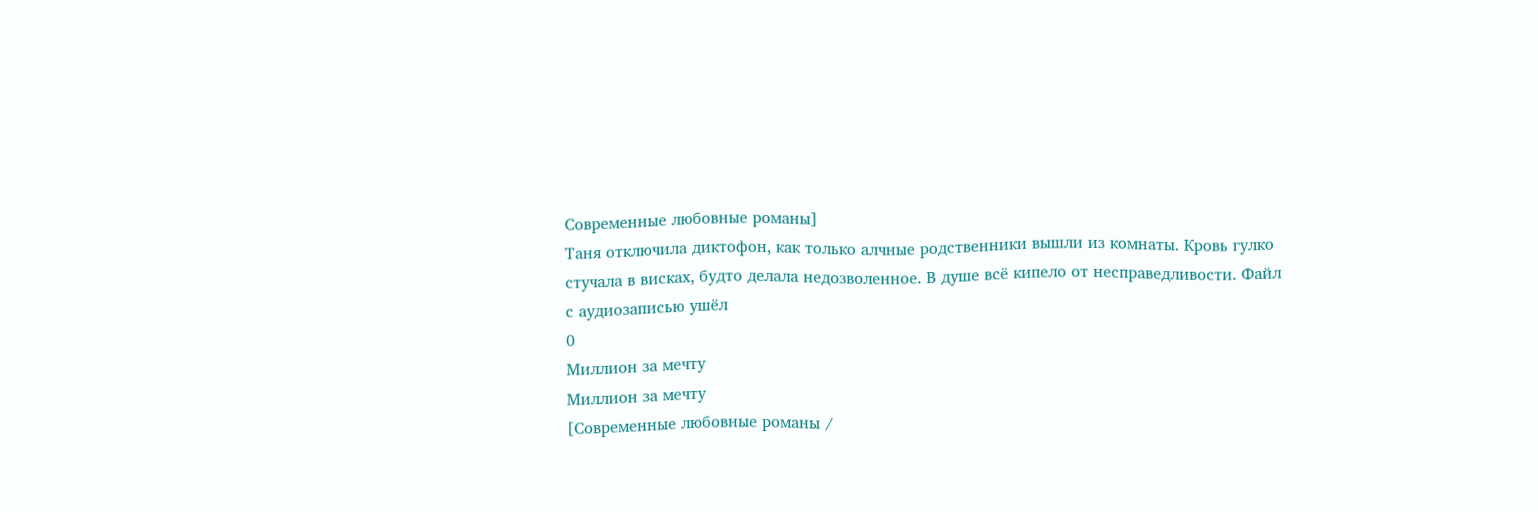Современные любовные романы]
Таня отключила диктофон, как только алчные родственники вышли из комнаты. Кровь гулко стучала в висках, будто делала недозволенное. В душе всё кипело от несправедливости. Файл с аудиозаписью ушёл
0
Миллион за мечту
Миллион за мечту
[Современные любовные романы /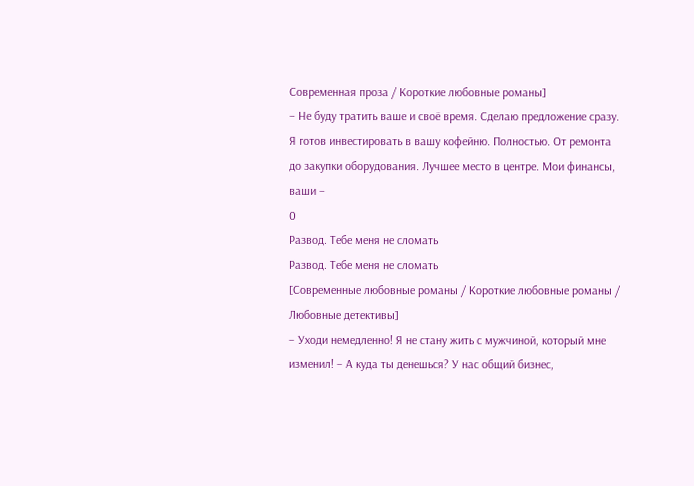Современная проза / Короткие любовные романы]
– Не буду тратить ваше и своё время. Сделаю предложение сразу. Я готов инвестировать в вашу кофейню. Полностью. От ремонта до закупки оборудования. Лучшее место в центре. Мои финансы, ваши –
0
Развод. Тебе меня не сломать
Развод. Тебе меня не сломать
[Современные любовные романы / Короткие любовные романы / Любовные детективы]
– Уходи немедленно! Я не стану жить с мужчиной, который мне изменил! – А куда ты денешься? У нас общий бизнес,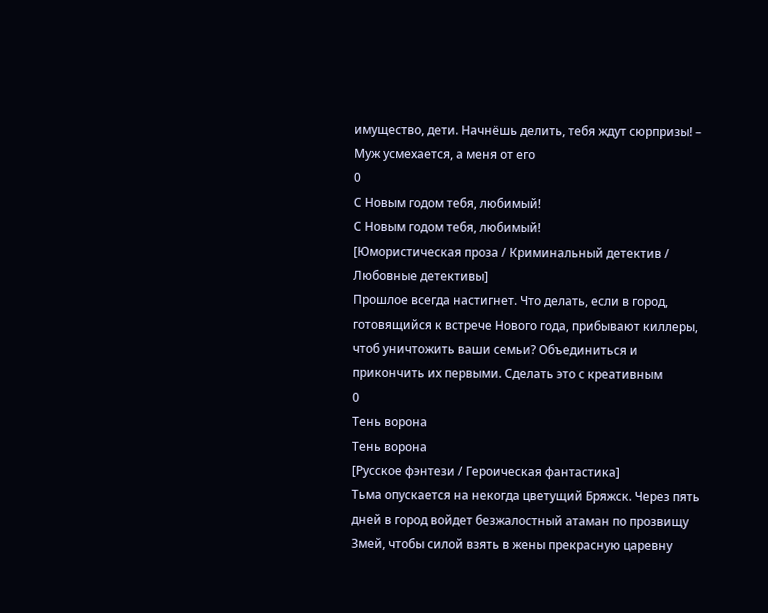имущество, дети. Начнёшь делить, тебя ждут сюрпризы! – Муж усмехается, а меня от его
0
С Новым годом тебя, любимый!
С Новым годом тебя, любимый!
[Юмористическая проза / Криминальный детектив / Любовные детективы]
Прошлое всегда настигнет. Что делать, если в город, готовящийся к встрече Нового года, прибывают киллеры, чтоб уничтожить ваши семьи? Объединиться и прикончить их первыми. Сделать это с креативным
0
Тень ворона
Тень ворона
[Русское фэнтези / Героическая фантастика]
Тьма опускается на некогда цветущий Бряжск. Через пять дней в город войдет безжалостный атаман по прозвищу Змей, чтобы силой взять в жены прекрасную царевну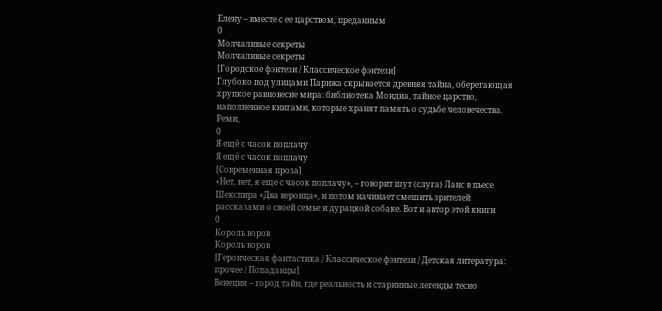Елену – вместе с ее царством, преданным
0
Молчаливые секреты
Молчаливые секреты
[Городское фэнтези / Классическое фэнтези]
Глубоко под улицами Парижа скрывается древняя тайна, оберегающая хрупкое равновесие мира: библиотека Мондиа, тайное царство, наполненное книгами, которые хранят память о судьбе человечества. Реми,
0
Я ещё с часок поплачу
Я ещё с часок поплачу
[Современная проза]
«Нет, нет, я еще с часок поплачу», – говорит шут (слуга) Ланс в пьесе Шекспира «Два веронца», и потом начинает смешить зрителей рассказами о своей семье и дурацкой собаке. Вот и автор этой книги
0
Король воров
Король воров
[Героическая фантастика / Классическое фэнтези / Детская литература: прочее / Попаданцы]
Венеция – город тайн, где реальность и старинные легенды тесно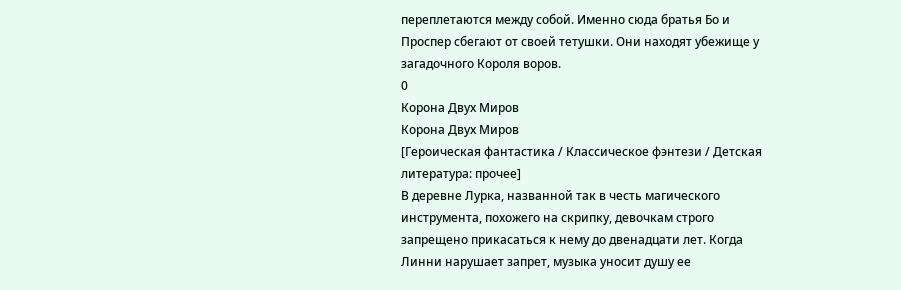переплетаются между собой. Именно сюда братья Бо и Проспер сбегают от своей тетушки. Они находят убежище у загадочного Короля воров.
0
Корона Двух Миров
Корона Двух Миров
[Героическая фантастика / Классическое фэнтези / Детская литература: прочее]
В деревне Лурка, названной так в честь магического инструмента, похожего на скрипку, девочкам строго запрещено прикасаться к нему до двенадцати лет. Когда Линни нарушает запрет, музыка уносит душу ее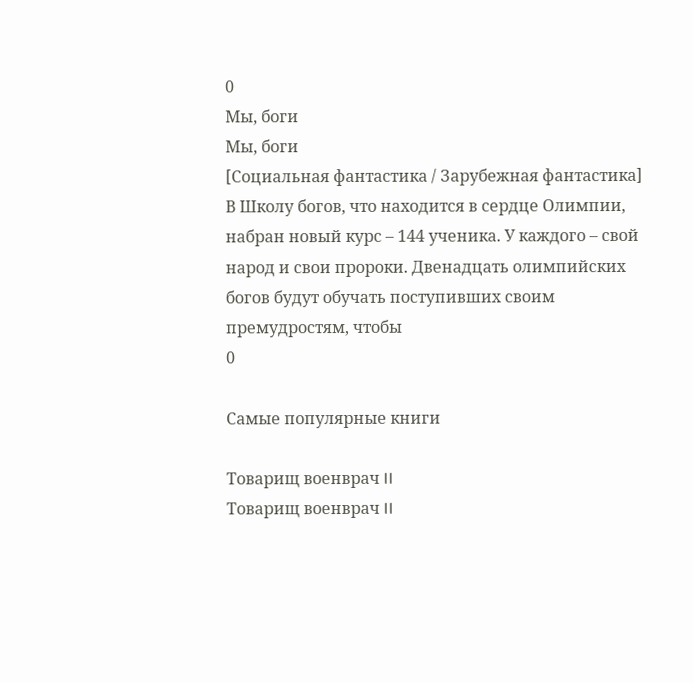0
Мы, боги
Мы, боги
[Социальная фантастика / Зарубежная фантастика]
В Школу богов, что находится в сердце Олимпии, набран новый курс – 144 ученика. У каждого – свой народ и свои пророки. Двенадцать олимпийских богов будут обучать поступивших своим премудростям, чтобы
0

Самые популярные книги

Товарищ военврач II
Товарищ военврач II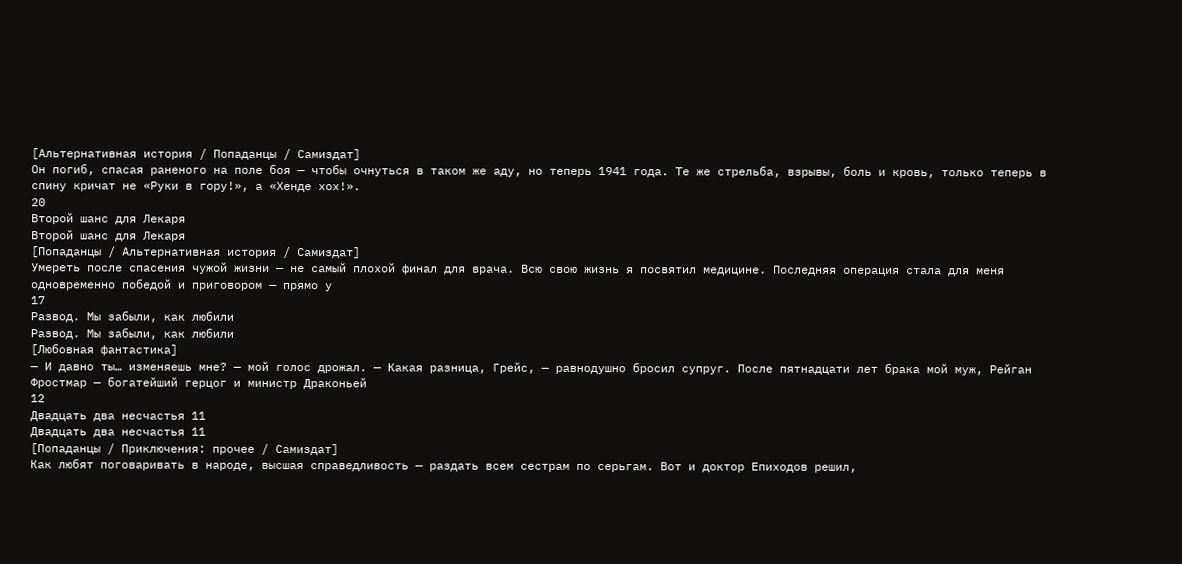[Альтернативная история / Попаданцы / Самиздат]
Он погиб, спасая раненого на поле боя — чтобы очнуться в таком же аду, но теперь 1941 года. Те же стрельба, взрывы, боль и кровь, только теперь в спину кричат не «Руки в гору!», а «Хенде хох!».
20
Второй шанс для Лекаря
Второй шанс для Лекаря
[Попаданцы / Альтернативная история / Самиздат]
Умереть после спасения чужой жизни — не самый плохой финал для врача. Всю свою жизнь я посвятил медицине. Последняя операция стала для меня одновременно победой и приговором — прямо у
17
Развод. Мы забыли, как любили
Развод. Мы забыли, как любили
[Любовная фантастика]
— И давно ты… изменяешь мне? — мой голос дрожал. — Какая разница, Грейс, — равнодушно бросил супруг. После пятнадцати лет брака мой муж, Рейган Фростмар — богатейший герцог и министр Драконьей
12
Двадцать два несчастья 11
Двадцать два несчастья 11
[Попаданцы / Приключения: прочее / Самиздат]
Как любят поговаривать в народе, высшая справедливость — раздать всем сестрам по серьгам. Вот и доктор Епиходов решил,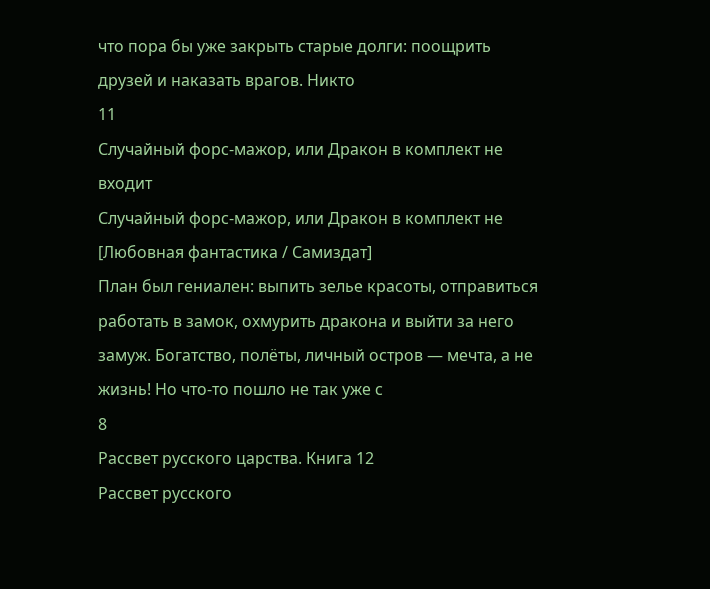что пора бы уже закрыть старые долги: поощрить друзей и наказать врагов. Никто
11
Случайный форс-мажор, или Дракон в комплект не входит
Случайный форс-мажор, или Дракон в комплект не
[Любовная фантастика / Самиздат]
План был гениален: выпить зелье красоты, отправиться работать в замок, охмурить дракона и выйти за него замуж. Богатство, полёты, личный остров — мечта, а не жизнь! Но что-то пошло не так уже с
8
Рассвет русского царства. Книга 12
Рассвет русского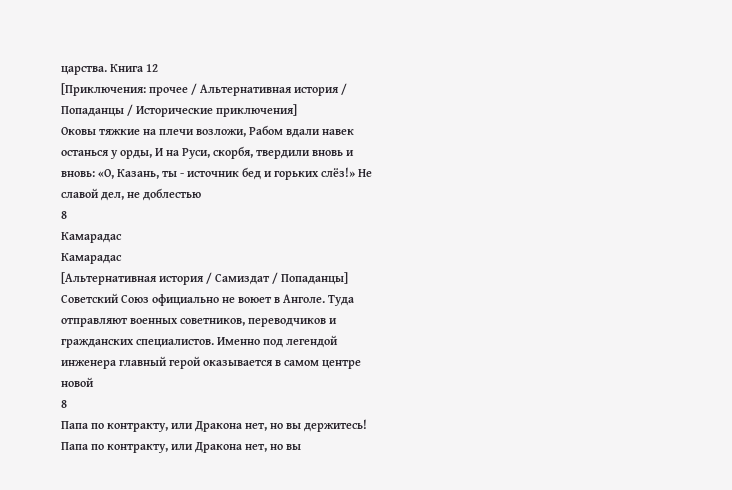царства. Книга 12
[Приключения: прочее / Альтернативная история / Попаданцы / Исторические приключения]
Оковы тяжкие на плечи возложи, Рабом вдали навек останься у орды, И на Руси, скорбя, твердили вновь и вновь: «О, Казань, ты - источник бед и горьких слёз!» Не славой дел, не доблестью
8
Камарадас
Камарадас
[Альтернативная история / Самиздат / Попаданцы]
Советский Союз официально не воюет в Анголе. Туда отправляют военных советников, переводчиков и гражданских специалистов. Именно под легендой инженера главный герой оказывается в самом центре новой
8
Папа по контракту, или Дракона нет, но вы держитесь!
Папа по контракту, или Дракона нет, но вы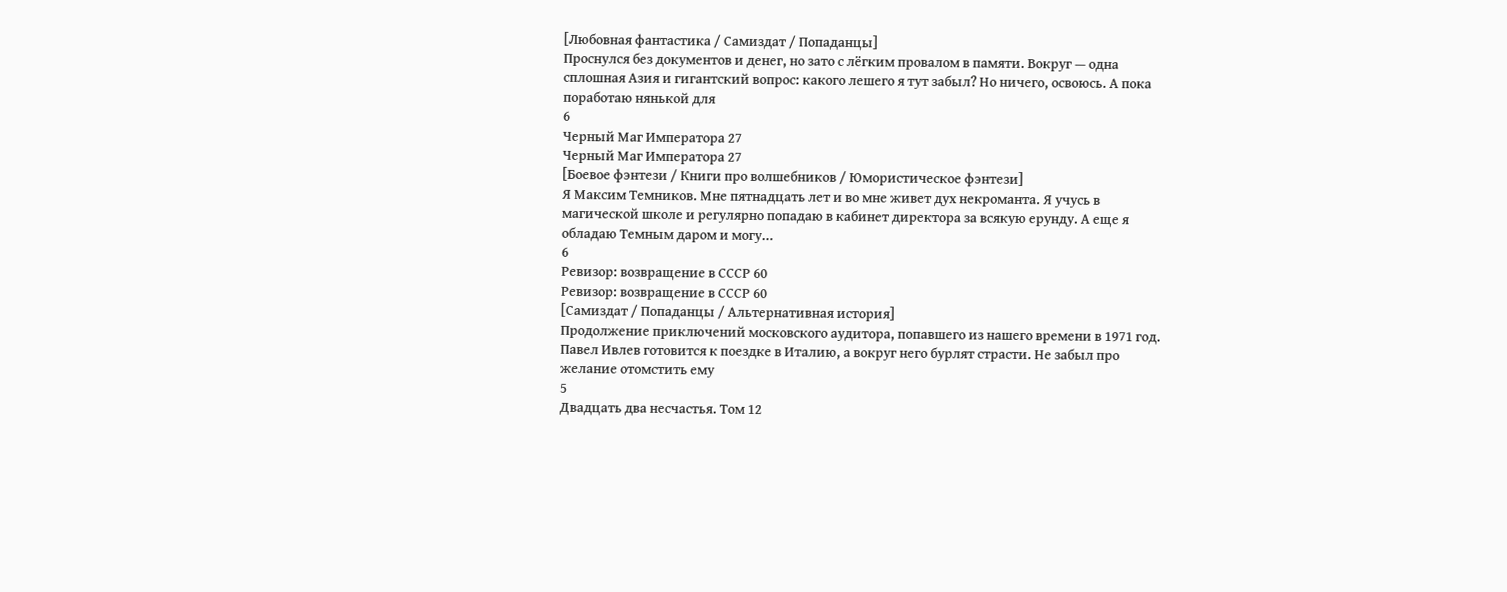[Любовная фантастика / Самиздат / Попаданцы]
Проснулся без документов и денег, но зато с лёгким провалом в памяти. Вокруг — одна сплошная Азия и гигантский вопрос: какого лешего я тут забыл? Но ничего, освоюсь. А пока поработаю нянькой для
6
Черный Маг Императора 27
Черный Маг Императора 27
[Боевое фэнтези / Книги про волшебников / Юмористическое фэнтези]
Я Максим Темников. Мне пятнадцать лет и во мне живет дух некроманта. Я учусь в магической школе и регулярно попадаю в кабинет директора за всякую ерунду. А еще я обладаю Темным даром и могу…
6
Ревизор: возвращение в СССР 60
Ревизор: возвращение в СССР 60
[Самиздат / Попаданцы / Альтернативная история]
Продолжение приключений московского аудитора, попавшего из нашего времени в 1971 год. Павел Ивлев готовится к поездке в Италию, а вокруг него бурлят страсти. Не забыл про желание отомстить ему
5
Двадцать два несчастья. Том 12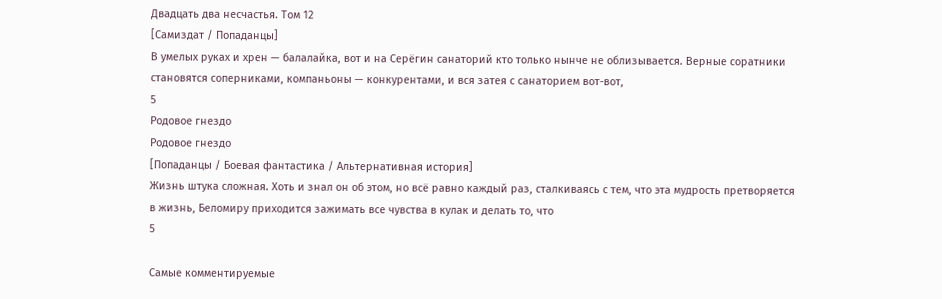Двадцать два несчастья. Том 12
[Самиздат / Попаданцы]
В умелых руках и хрен — балалайка, вот и на Серёгин санаторий кто только нынче не облизывается. Верные соратники становятся соперниками, компаньоны — конкурентами, и вся затея с санаторием вот-вот,
5
Родовое гнездо
Родовое гнездо
[Попаданцы / Боевая фантастика / Альтернативная история]
Жизнь штука сложная. Хоть и знал он об этом, но всё равно каждый раз, сталкиваясь с тем, что эта мудрость претворяется в жизнь, Беломиру приходится зажимать все чувства в кулак и делать то, что
5

Самые комментируемые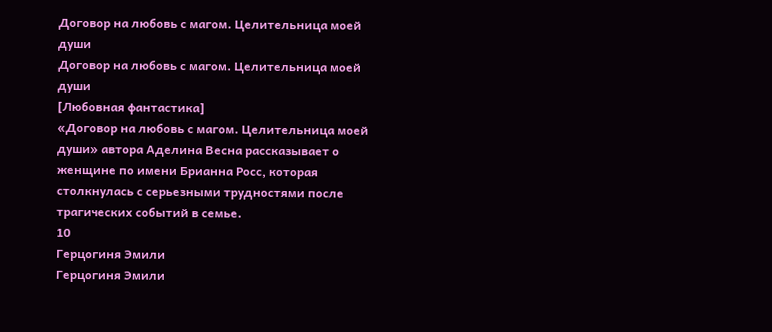Договор на любовь с магом. Целительница моей души
Договор на любовь с магом. Целительница моей души
[Любовная фантастика]
«Договор на любовь с магом. Целительница моей души» автора Аделина Весна рассказывает о женщине по имени Брианна Росс, которая столкнулась с серьезными трудностями после трагических событий в семье.
10
Герцогиня Эмили
Герцогиня Эмили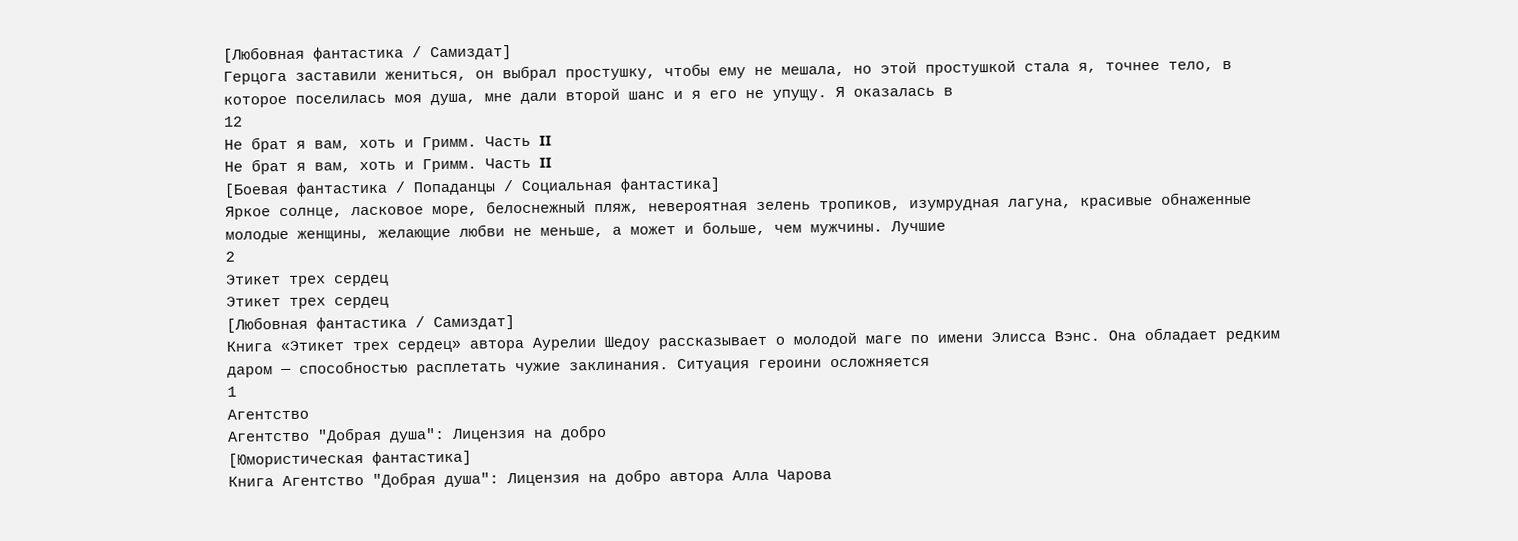[Любовная фантастика / Самиздат]
Герцога заставили жениться, он выбрал простушку, чтобы ему не мешала, но этой простушкой стала я, точнее тело, в которое поселилась моя душа, мне дали второй шанс и я его не упущу. Я оказалась в
12
Не брат я вам, хоть и Гримм. Часть II
Не брат я вам, хоть и Гримм. Часть II
[Боевая фантастика / Попаданцы / Социальная фантастика]
Яркое солнце, ласковое море, белоснежный пляж, невероятная зелень тропиков, изумрудная лагуна, красивые обнаженные молодые женщины, желающие любви не меньше, а может и больше, чем мужчины. Лучшие
2
Этикет трех сердец
Этикет трех сердец
[Любовная фантастика / Самиздат]
Книга «Этикет трех сердец» автора Аурелии Шедоу рассказывает о молодой маге по имени Элисса Вэнс. Она обладает редким даром — способностью расплетать чужие заклинания. Ситуация героини осложняется
1
Агентство
Агентство "Добрая душа": Лицензия на добро
[Юмористическая фантастика]
Книга Агентство "Добрая душа": Лицензия на добро автора Алла Чарова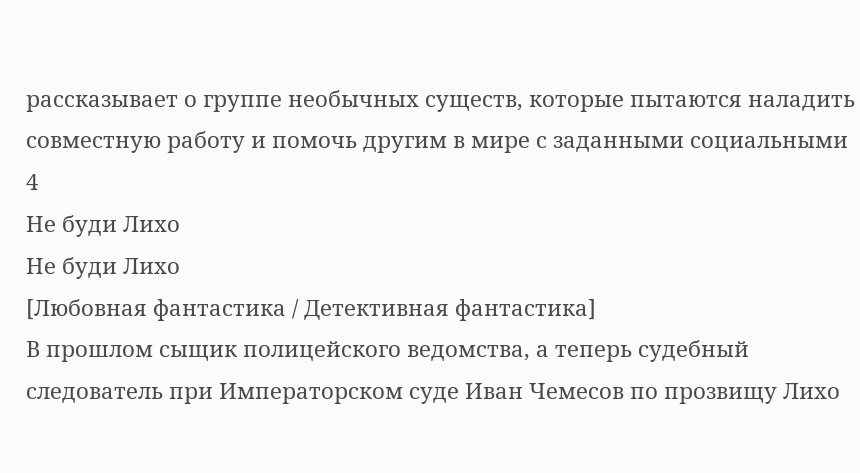рассказывает о группе необычных существ, которые пытаются наладить совместную работу и помочь другим в мире с заданными социальными
4
Не буди Лихо
Не буди Лихо
[Любовная фантастика / Детективная фантастика]
В прошлом сыщик полицейского ведомства, а теперь судебный следователь при Императорском суде Иван Чемесов по прозвищу Лихо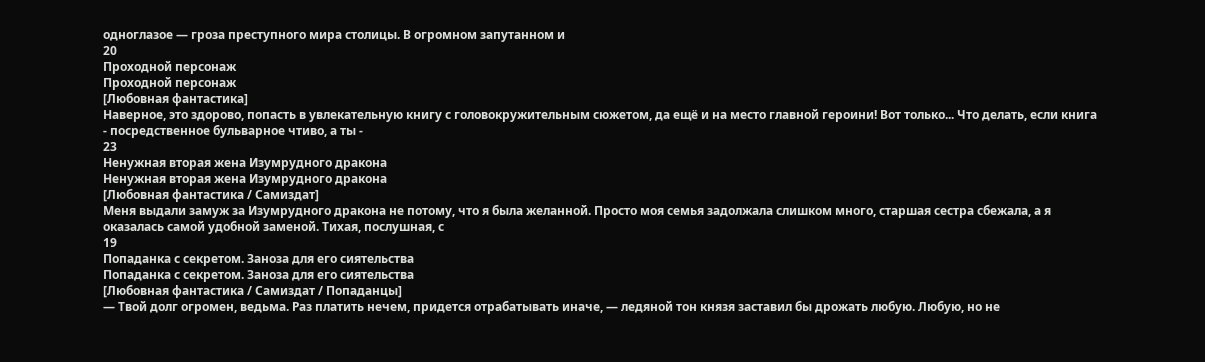одноглазое — гроза преступного мира столицы. В огромном запутанном и
20
Проходной персонаж
Проходной персонаж
[Любовная фантастика]
Наверное, это здорово, попасть в увлекательную книгу с головокружительным сюжетом, да ещё и на место главной героини! Вот только... Что делать, если книга - посредственное бульварное чтиво, а ты -
23
Ненужная вторая жена Изумрудного дракона
Ненужная вторая жена Изумрудного дракона
[Любовная фантастика / Самиздат]
Меня выдали замуж за Изумрудного дракона не потому, что я была желанной. Просто моя семья задолжала слишком много, старшая сестра сбежала, а я оказалась самой удобной заменой. Тихая, послушная, с
19
Попаданка с секретом. Заноза для его сиятельства
Попаданка с секретом. Заноза для его сиятельства
[Любовная фантастика / Самиздат / Попаданцы]
— Твой долг огромен, ведьма. Раз платить нечем, придется отрабатывать иначе, — ледяной тон князя заставил бы дрожать любую. Любую, но не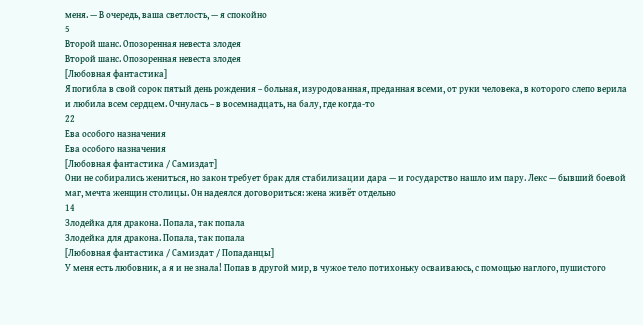меня. — В очередь, ваша светлость, — я спокойно
5
Второй шанс. Опозоренная невеста злодея
Второй шанс. Опозоренная невеста злодея
[Любовная фантастика]
Я погибла в свой сорок пятый день рождения – больная, изуродованная, преданная всеми, от руки человека, в которого слепо верила и любила всем сердцем. Очнулась – в восемнадцать, на балу, где когда-то
22
Ева особого назначения
Ева особого назначения
[Любовная фантастика / Самиздат]
Они не собирались жениться, но закон требует брак для стабилизации дара — и государство нашло им пару. Лекс — бывший боевой маг, мечта женщин столицы. Он надеялся договориться: жена живёт отдельно
14
Злодейка для дракона. Попала, так попала
Злодейка для дракона. Попала, так попала
[Любовная фантастика / Самиздат / Попаданцы]
У меня есть любовник, а я и не знала! Попав в другой мир, в чужое тело потихоньку осваиваюсь, с помощью наглого, пушистого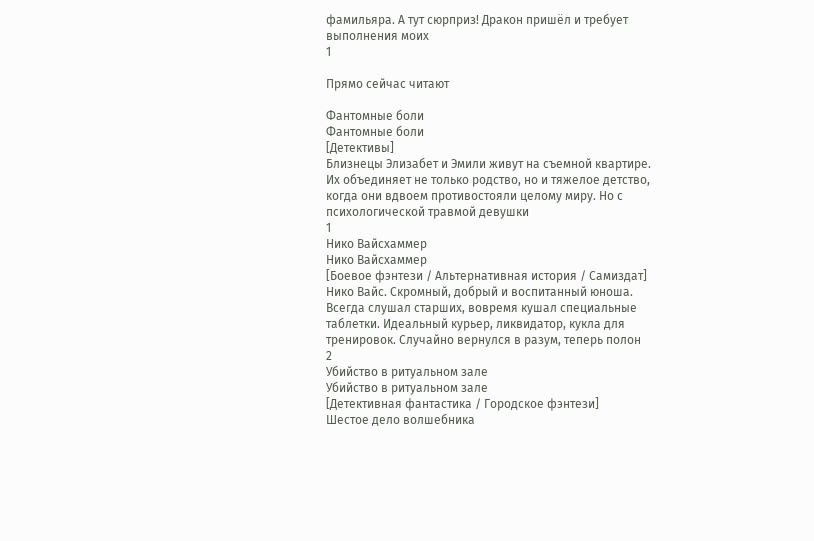фамильяра. А тут сюрприз! Дракон пришёл и требует выполнения моих
1

Прямо сейчас читают

Фантомные боли
Фантомные боли
[Детективы]
Близнецы Элизабет и Эмили живут на съемной квартире. Их объединяет не только родство, но и тяжелое детство, когда они вдвоем противостояли целому миру. Но с психологической травмой девушки
1
Нико Вайсхаммер
Нико Вайсхаммер
[Боевое фэнтези / Альтернативная история / Самиздат]
Нико Вайс. Скромный, добрый и воспитанный юноша. Всегда слушал старших, вовремя кушал специальные таблетки. Идеальный курьер, ликвидатор, кукла для тренировок. Случайно вернулся в разум, теперь полон
2
Убийство в ритуальном зале
Убийство в ритуальном зале
[Детективная фантастика / Городское фэнтези]
Шестое дело волшебника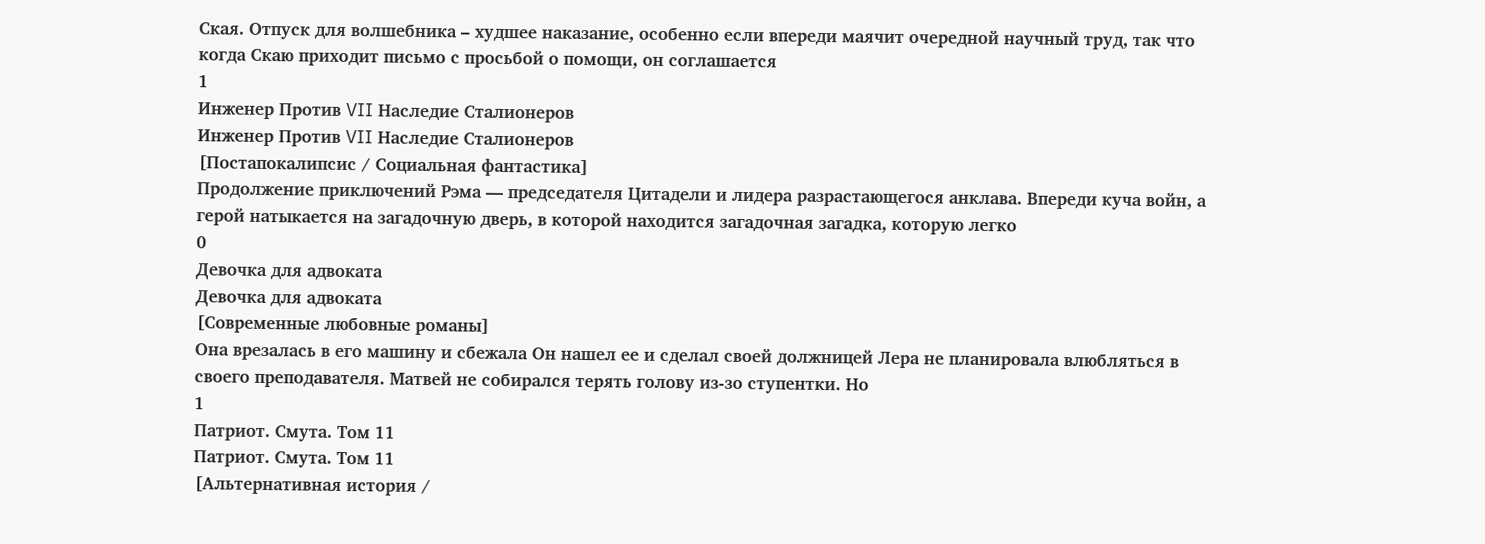Ская. Отпуск для волшебника – худшее наказание, особенно если впереди маячит очередной научный труд, так что когда Скаю приходит письмо с просьбой о помощи, он соглашается
1
Инженер Против VII Наследие Сталионеров
Инженер Против VII Наследие Сталионеров
[Постапокалипсис / Социальная фантастика]
Продолжение приключений Рэма — председателя Цитадели и лидера разрастающегося анклава. Впереди куча войн, а герой натыкается на загадочную дверь, в которой находится загадочная загадка, которую легко
0
Девочка для адвоката
Девочка для адвоката
[Современные любовные романы]
Она врезалась в его машину и сбежала Он нашел ее и сделал своей должницей Лера не планировала влюбляться в своего преподавателя. Матвей не собирался терять голову из-зо ступентки. Но
1
Патриот. Смута. Том 11
Патриот. Смута. Том 11
[Альтернативная история /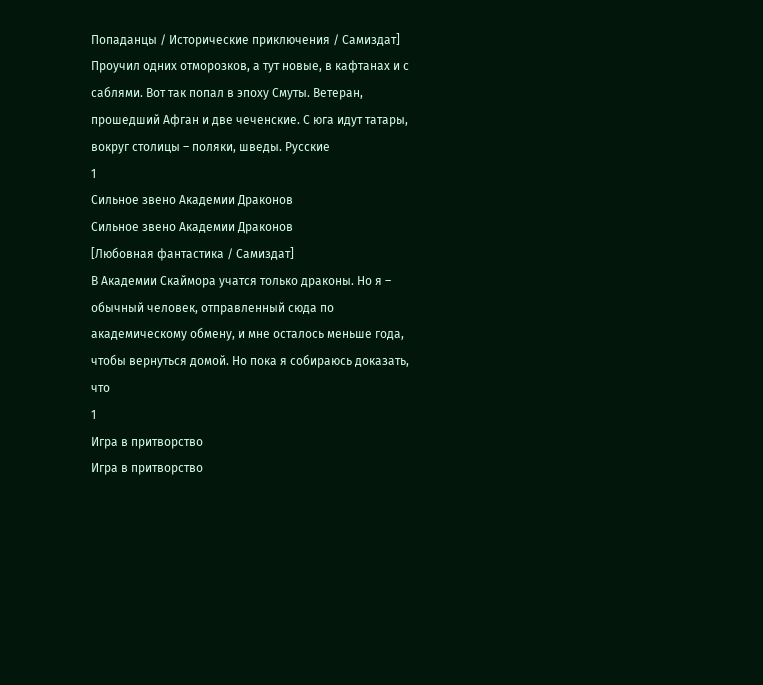Попаданцы / Исторические приключения / Самиздат]
Проучил одних отморозков, а тут новые, в кафтанах и с саблями. Вот так попал в эпоху Смуты. Ветеран, прошедший Афган и две чеченские. С юга идут татары, вокруг столицы – поляки, шведы. Русские
1
Сильное звено Академии Драконов
Сильное звено Академии Драконов
[Любовная фантастика / Самиздат]
В Академии Скаймора учатся только драконы. Но я – обычный человек, отправленный сюда по академическому обмену, и мне осталось меньше года, чтобы вернуться домой. Но пока я собираюсь доказать, что
1
Игра в притворство
Игра в притворство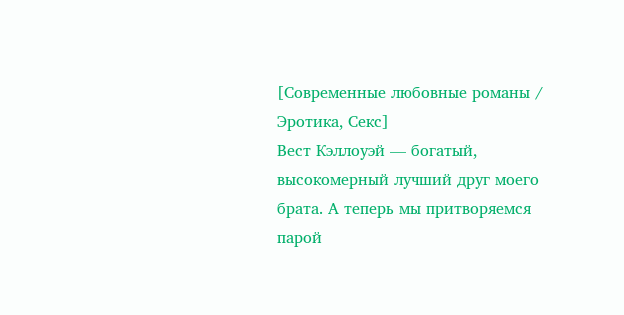[Современные любовные романы / Эротика, Секс]
Вест Кэллоуэй — богатый, высокомерный лучший друг моего брата. А теперь мы притворяемся парой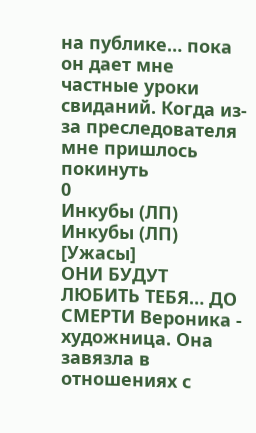на публике… пока он дает мне частные уроки свиданий. Когда из-за преследователя мне пришлось покинуть
0
Инкубы (ЛП)
Инкубы (ЛП)
[Ужасы]
ОНИ БУДУТ ЛЮБИТЬ ТЕБЯ… ДО СМЕРТИ Вероника - художница. Она завязла в отношениях с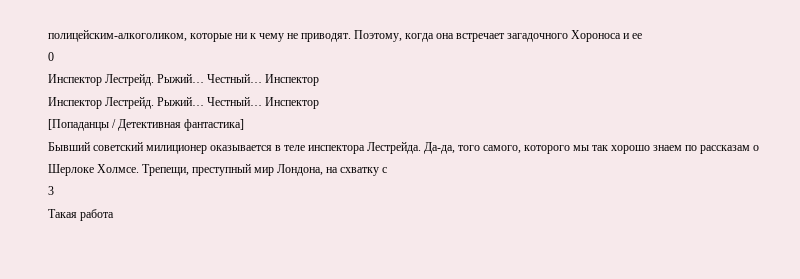полицейским-алкоголиком, которые ни к чему не приводят. Поэтому, когда она встречает загадочного Хороноса и ее
0
Инспектор Лестрейд. Рыжий… Честный… Инспектор
Инспектор Лестрейд. Рыжий… Честный… Инспектор
[Попаданцы / Детективная фантастика]
Бывший советский милиционер оказывается в теле инспектора Лестрейда. Да-да, того самого, которого мы так хорошо знаем по рассказам о Шерлоке Холмсе. Трепещи, преступный мир Лондона, на схватку с
3
Такая работа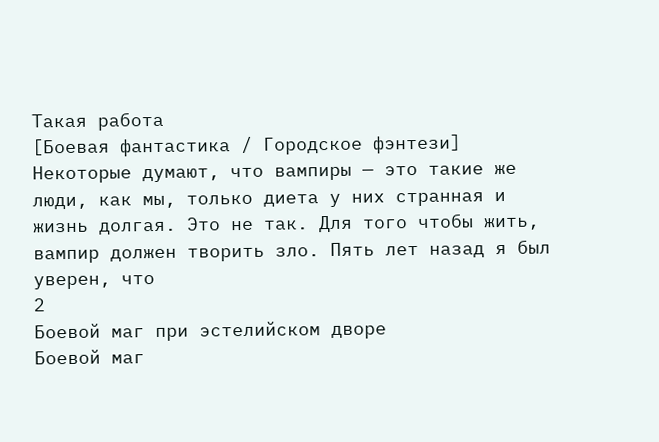Такая работа
[Боевая фантастика / Городское фэнтези]
Некоторые думают, что вампиры — это такие же люди, как мы, только диета у них странная и жизнь долгая. Это не так. Для того чтобы жить, вампир должен творить зло. Пять лет назад я был уверен, что
2
Боевой маг при эстелийском дворе
Боевой маг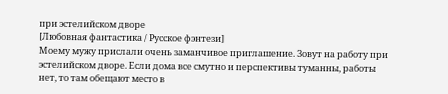при эстелийском дворе
[Любовная фантастика / Русское фэнтези]
Моему мужу прислали очень заманчивое приглашение. Зовут на работу при эстелийском дворе. Если дома все смутно и перспективы туманны, работы нет, то там обещают место в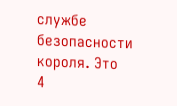службе безопасности короля. Это
4